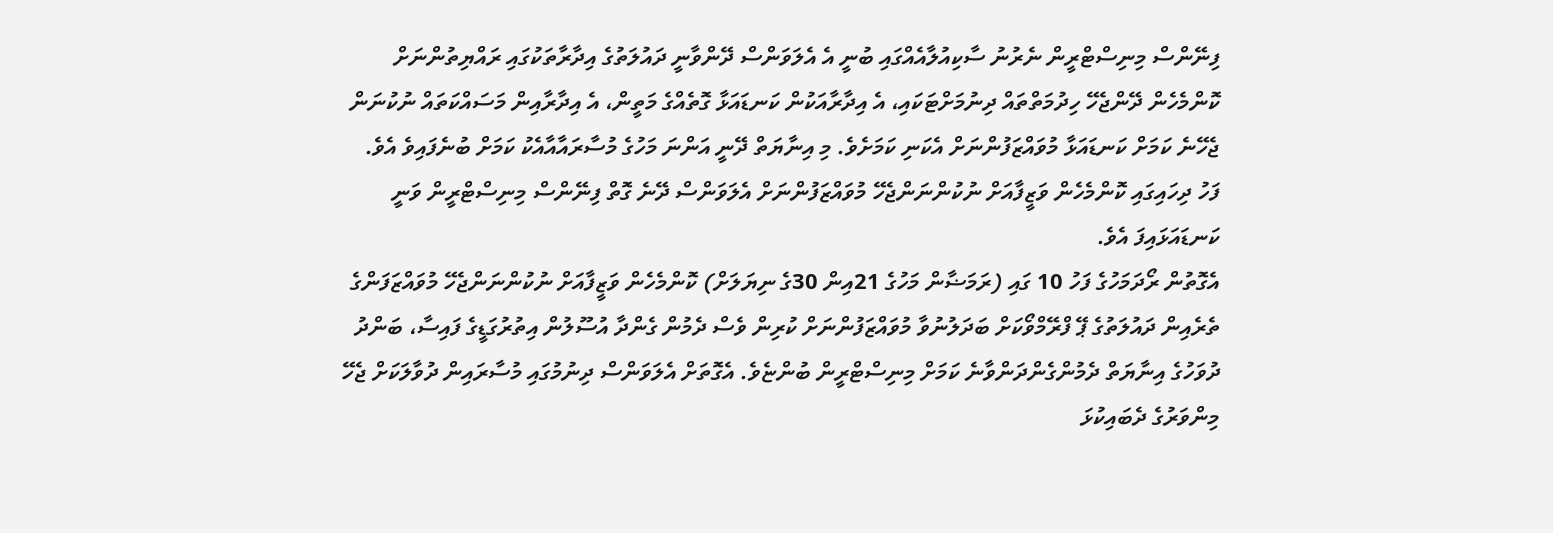ފިނޭންސް މިނިސްޓްރީން ނެރުނު ސާކިއުލާއެއްގައި ބުނީ އެ އެލަވަންސް ދޭންވާނީ ދައުލަތުގެ އިދާރާތަކުގައި ރައްޔިތުންނަށް ކޮންމެހެން ދޭންޖެހޭ ހިދުމަތްތައް ދިނުމަށްޓަކައި، އެ އިދާރާއަކުން ކަނޑައަޅާ ގޮތެއްގެ މަތީން، އެ އިދާރާއިން މަސައްކަތައް ނުކުނަން ޖެހޭނެ ކަމަށް ކަނޑައަޅާ މުވައްޒަފުންނަށް އެކަނި ކަމަށެވެ. މި އިނާޔަތް ދޭނީ އަންނަ މަހުގެ މުސާރައާއާއެކު ކަމަށް ބުނެފައިވެ އެވެ.
ފަހު ދިހައިގައި ކޮންމެހެން ވަޒީފާއަށް ނުކުންނަންޖެހޭ މުވައްޒަފުންނަށް އެލަވަންސް ދޭނެ ގޮތް ފިނޭންސް މިނިސްޓްރީން ވަނީ ކަނޑައަޅައިފަ އެވެ.
އެގޮތުން ރޯދަމަހުގެ ފަހު 10 ގައި (ރަމަޟާން މަހުގެ 21އިން 30ގެ ނިޔަލަށް) ކޮންމެހެން ވަޒީފާއަށް ނުކުންނަންޖެހޭ މުވައްޒަފަންގެ ތެރެއިން ދައުލަތުގެ ޕޭ ފްރޭމްވޯކަށް ބަދަލުނުވާ މުވައްޒަފުންނަށް ކުރިން ވެސް ދެމުން ގެންދާ އުސޫލުން އިތުރުގަޑީގެ ފައިސާ، ބަންދު ދުވަހުގެ އިނާޔަތް ދެމުންގެންދަންވާނެ ކަމަށް މިނިސްޓްރީން ބުންޏެވެ. އެގޮތަށް އެލަވަންސް ދިނުމުގައި މުސާރައިން ދުވާލަކަށް ޖެހޭ މިންވަރުގެ ދެބައިކުޅަ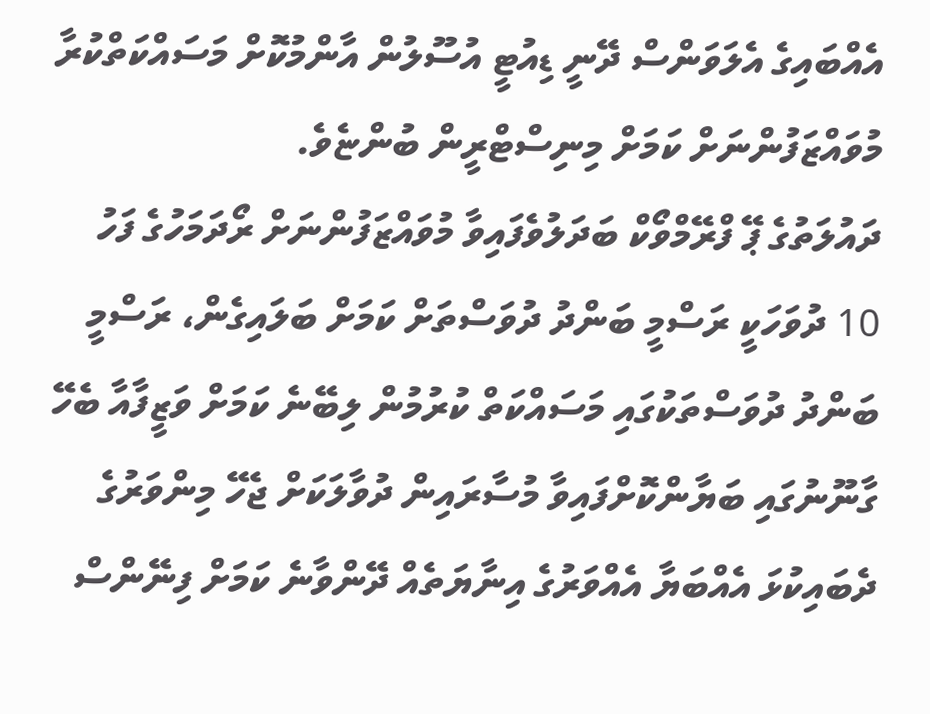އެއްބައިގެ އެލަވަންސް ދޭނީ ޑިއުޓީ އުސޫލުން އާންމުކޮށް މަސައްކަތްކުރާ މުވައްޒަފުންނަށް ކަމަށް މިނިސްޓްރީން ބުންޏެވެ.
ދައުލަތުގެ ޕޭ ފްރޭމްވޯކް ބަދަލުވެފައިވާ މުވައްޒަފުންނަށް ރޯދަމަހުގެ ފަހު 10 ދުވަހަކީ ރަސްމީ ބަންދު ދުވަސްތަށް ކަމަށް ބަލައިގެން، ރަސްމީ ބަންދު ދުވަސްތަކުގައި މަސައްކަތް ކުރުމުން ލިބޭނެ ކަމަށް ވަޒީފާއާ ބެހޭ ގާނޫނުގައި ބަޔާންކޮށްފައިވާ މުސާރައިން ދުވާލަކަށް ޖެހޭ މިންވަރުގެ ދެބައިކުޅަ އެއްބަޔާ އެއްވަރުގެ އިނާޔަތެއް ދޭންވާނެ ކަމަށް ފިނޭންސް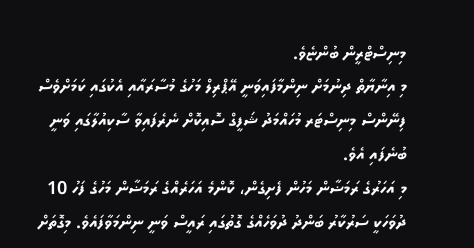މިނިސްޓްރީން ބުންޏެވެ.
މި އިނާޔާތް ދިނުމަށް ނިންމާފައިވަނީ އޭޕްރިލް މަހުގެ މުސާރައާއި އެކުގައި ކަމަށްވެސް ފިނޭންސް މިނިސްޓަރ މުހައްމަދު ޝަފީގް ސޮއިކޮށް ނެރެފައިވާ ސާކިއުލާގައި ވަނީ ބުނެފައި އެވެ.
މި އަހަރުގެ ރަމަޟާން މަހުން ފެށިގެން، ކޮންމެ އަހަރެއްގެ ރަމަޟާން މަހުގެ ފަހު 10 ދުވަހަކީ ސަރުކާރު ބަންދު ދުވަހެއްގެ ގޮތުގައި ރައީސް ވަނީ ނިންމަވާފައެވެ. މިގޮތަށް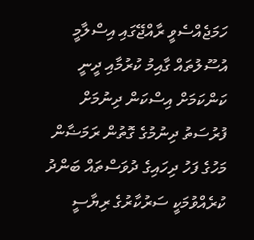ހަމަޖެއްސެވީ ރާއްޖޭގައި އިސްލާމީ އުސޫލުތައް ގާއިމު ކުރުމާއި ދީނީ ކަންކަމަށް އިސްކަން ދިނުމަށް ފުރުސަތު ދިނުމުގެ ގޮތުން ރަމަޟާން މަހުގެ ފަހު ދިހައިގެ ދުވަސްތައް ބަންދު ކުރެއްވުމަކީ ސަރުކާރުގެ ރިޔާސީ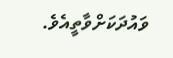ވައުދަކަށްވާތީއެވެ.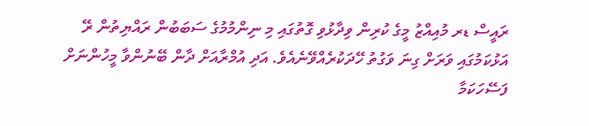ރައީސް ޑރ މުއިއްޒު މީގެ ކުރިން ވިދާޅުވި ގޮތުގައި މި ނިންމުމުގެ ސަބަބުން ރައްޔިތުން ރޭ އަޅުކަމުގައި ވަރަށް ގިނަ ވަގުތު ހޭދަކުރެއްވޭނެއެވެ. އަދި އުމްރާއަށް ދާން ބޭނުންވާ މީހުންނަށް ފަސޭހަކަމާ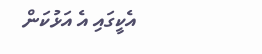އެކީގައި އެ އަޅުކަން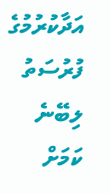އަދާކުރުމުގެ ފުރުސަތު ލިބޭނެ ކަމަށް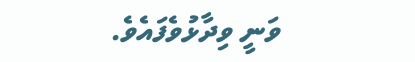ވަނީ ވިދާޅުވެފައެވެ.